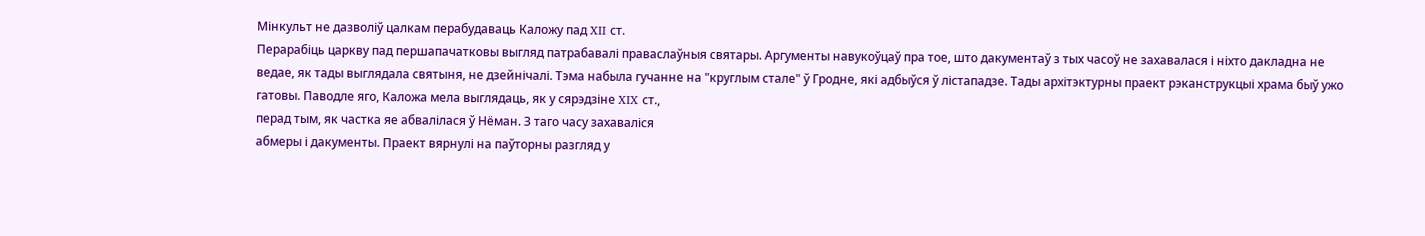Мінкульт не дазволіў цалкам перабудаваць Каложу пад XII ст.
Перарабіць царкву пад першапачатковы выгляд патрабавалі праваслаўныя святары. Аргументы навукоўцаў пра тое, што дакументаў з тых часоў не захавалася і ніхто дакладна не ведае, як тады выглядала святыня, не дзейнічалі. Тэма набыла гучанне на "круглым стале" ў Гродне, які адбыўся ў лістападзе. Тады архітэктурны праект рэканструкцыі храма быў ужо гатовы. Паводле яго, Каложа мела выглядаць, як у сярэдзіне XIX ст.,
перад тым, як частка яе абвалілася ў Нёман. З таго часу захаваліся
абмеры і дакументы. Праект вярнулі на паўторны разгляд у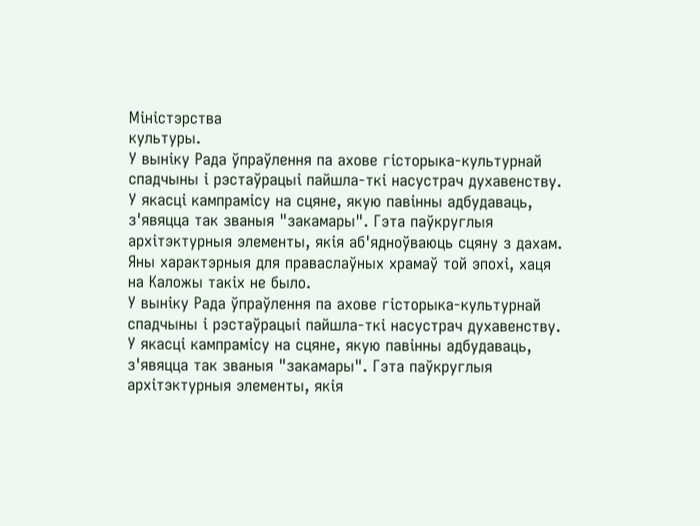Міністэрства
культуры.
У выніку Рада ўпраўлення па ахове гісторыка-культурнай спадчыны і рэстаўрацыі пайшла-ткі насустрач духавенству. У якасці кампрамісу на сцяне, якую павінны адбудаваць, з'явяцца так званыя "закамары". Гэта паўкруглыя архітэктурныя элементы, якія аб'ядноўваюць сцяну з дахам. Яны характэрныя для праваслаўных храмаў той эпохі, хаця на Каложы такіх не было.
У выніку Рада ўпраўлення па ахове гісторыка-культурнай спадчыны і рэстаўрацыі пайшла-ткі насустрач духавенству. У якасці кампрамісу на сцяне, якую павінны адбудаваць, з'явяцца так званыя "закамары". Гэта паўкруглыя архітэктурныя элементы, якія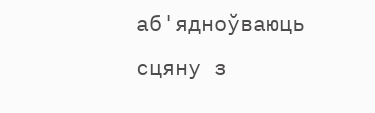аб'ядноўваюць сцяну з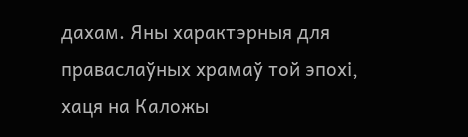дахам. Яны характэрныя для праваслаўных храмаў той эпохі, хаця на Каложы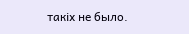такіх не было.